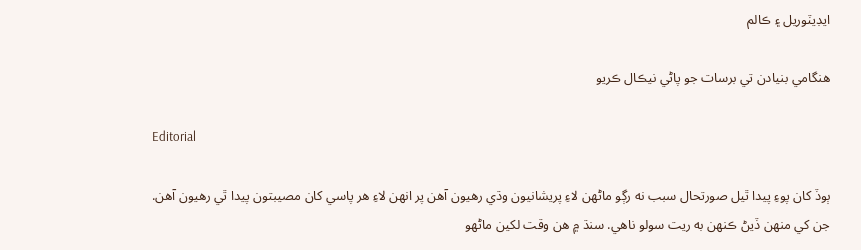ايڊيٽوريل ۽ ڪالم

هنگامي بنيادن تي برسات جو پاڻي نيڪال ڪريو

Editorial

ٻوڏ کان پوءِ پيدا ٿيل صورتحال سبب نه رڳو ماڻهن لاءِ پريشانيون وڌي رهيون آهن پر انهن لاءِ هر پاسي کان مصيبتون پيدا ٿي رهيون آهن. جن کي منهن ڏيڻ ڪنهن به ريت سولو ناهي. سنڌ ۾ هن وقت لکين ماڻهو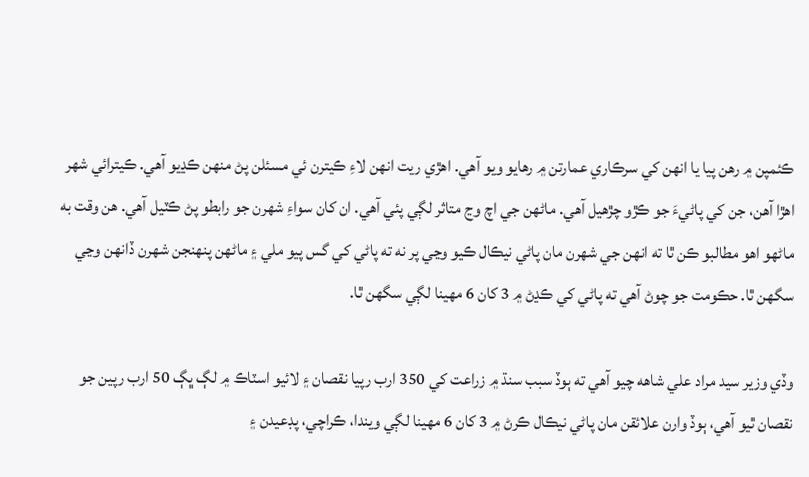ڪئمپن ۾ رهن پيا يا انهن کي سرڪاري عمارتن ۾ رهايو ويو آهي. اهڙي ريت انهن لاءِ ڪيترن ئي مسئلن پڻ منهن ڪڍيو آهي. ڪيترائي شهر اهڙا آهن، جن کي پاڻيءَ جو ڪڙو چڙهيل آهي. ماڻهن جي اچ وڃ متاثر لڳي پئي آهي. ان کان سواءِ شهرن جو رابطو پڻ ڪٽيل آهي. هن وقت به ماڻهو اهو مطالبو ڪن ٿا ته انهن جي شهرن مان پاڻي نيڪال ڪيو وڃي پر نه ته پاڻي کي گس پيو ملي ۽ ماڻهن پنهنجن شهرن ڏانهن وڃي سگهن ٿا. حڪومت جو چوڻ آهي ته پاڻي کي ڪڍڻ ۾ 3 کان 6 مهينا لڳي سگهن ٿا.

وڏي وزير سيد مراد علي شاهه چيو آهي ته ٻوڏ سبب سنڌ ۾ زراعت کي 350 ارب رپيا نقصان ۽ لائيو اسٽاڪ ۾ لڳ ڀڳ 50 ارب رپين جو نقصان ٿيو آهي، ٻوڏ وارن علائقن مان پاڻي نيڪال ڪرڻ ۾ 3 کان 6 مهينا لڳي ويندا، ڪراچي، پڊعيدن ۽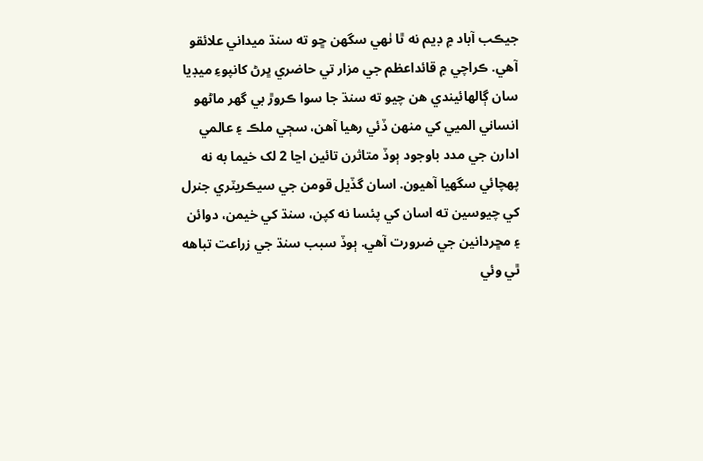جيڪب آباد ۾ ڊيم نه ٿا ٺهي سگهن ڇو ته سنڌ ميداني علائقو آهي. ڪراچي ۾ قائداعظم جي مزار تي حاضري ڀرڻ کانپوءِ ميڊيا سان ڳالهائيندي هن چيو ته سنڌ جا سوا ڪروڙ بي گهر ماڻهو انساني الميي کي منهن ڏئي رهيا آهن، سڄي ملڪ ۽ عالمي ادارن جي مدد باوجود ٻوڏ متاثرن تائين اڃا 2 لک خيما به نه پهچائي سگهيا آهيون. اسان گڏيل قومن جي سيڪريٽري جنرل کي چيوسين ته اسان کي پئسا نه کپن، سنڌ کي خيمن، دوائن ۽ مڇردانين جي ضرورت آهي. ٻوڏ سبب سنڌ جي زراعت تباهه ٿي وئي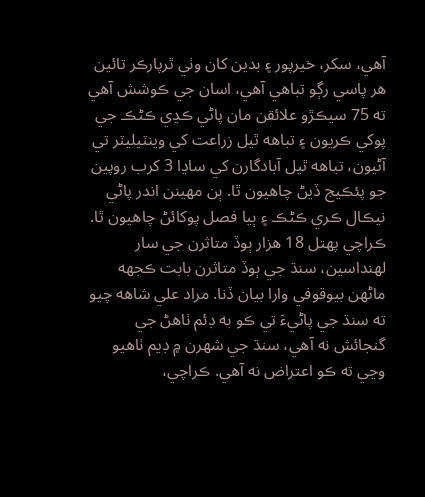آهي، سکر، خيرپور ۽ بدين کان وٺي ٿرپارڪر تائين هر پاسي رڳو تباهي آهي، اسان جي ڪوشش آهي ته 75 سيڪڙو علائقن مان پاڻي ڪڍي ڪڻڪ جي پوکي ڪريون ۽ تباهه ٿيل زراعت کي وينٽيليٽر تي آڻيون، تباهه ٿيل آبادگارن کي ساڍا 3 کرب روپين جو پئڪيج ڏيڻ چاهيون ٿا. ٻن مهينن اندر پاڻي نيڪال ڪري ڪڻڪ ۽ ٻيا فصل پوکائڻ چاهيون ٿا. ڪراچي پهتل 18 هزار ٻوڏ متاثرن جي سار لهنداسين، سنڌ جي ٻوڏ متاثرن بابت ڪجهه ماڻهن بيوقوفي وارا بيان ڏنا. مراد علي شاهه چيو ته سنڌ جي پاڻيءَ تي ڪو به ڊئم ٺاهڻ جي گنجائش نه آهي، سنڌ جي شهرن ۾ ڊيم ٺاهيو وڃي ته ڪو اعتراض نه آهي. ڪراچي،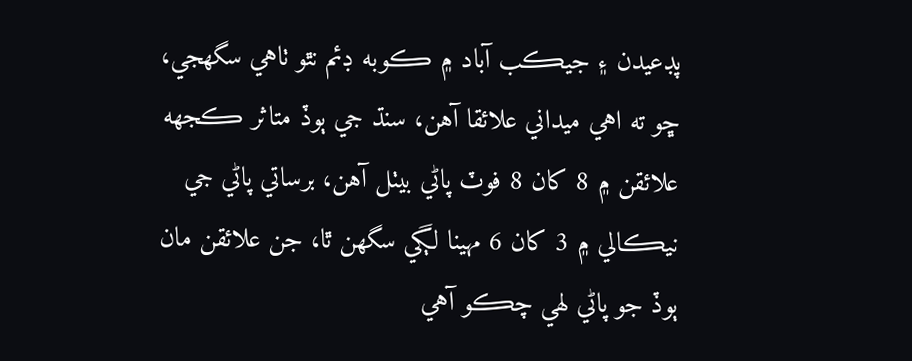پڊعيدن ۽ جيڪب آباد ۾ ڪوبه ڊئم نٿو ٺاهي سگهجي، ڇو ته اهي ميداني علائقا آهن، سنڌ جي ٻوڏ متاثر ڪجهه علائقن ۾ 8 کان 8 فوٽ پاڻي بيٺل آهن، برساتي پاڻي جي نيڪالي ۾ 3 کان 6 مهينا لڳي سگهن ٿا، جن علائقن مان ٻوڏ جو پاڻي لهي چڪو آهي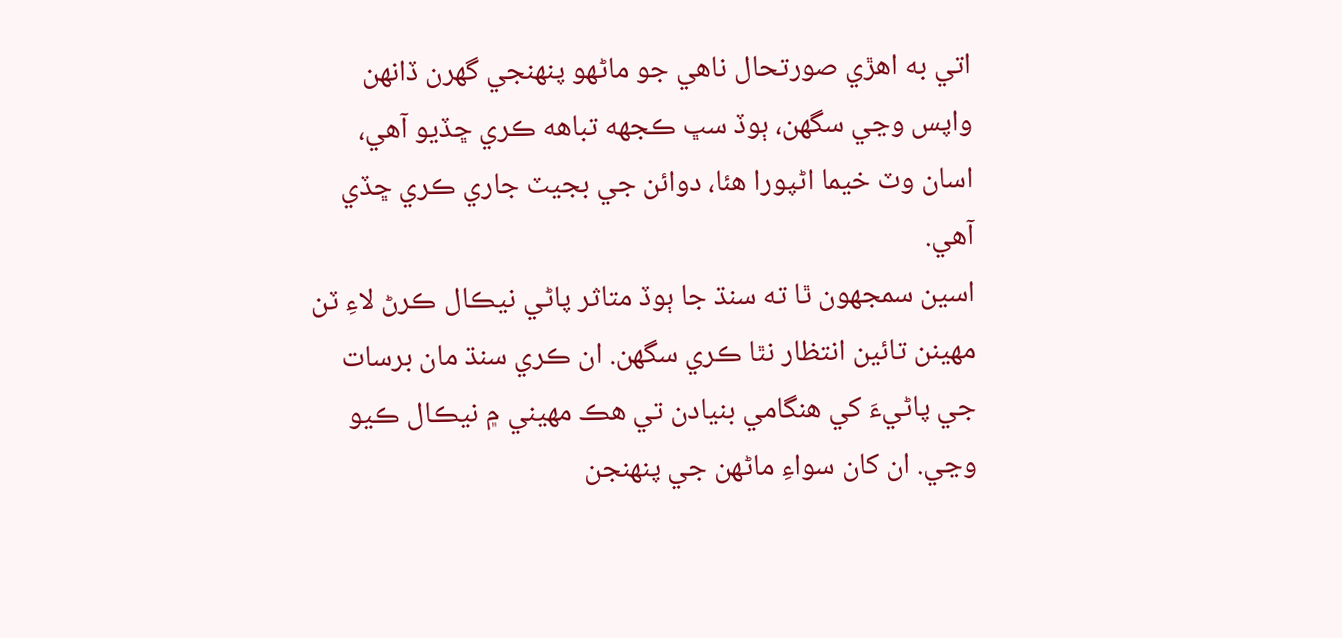اتي به اهڙي صورتحال ناهي جو ماڻهو پنهنجي گهرن ڏانهن واپس وڃي سگهن، ٻوڏ سڀ ڪجهه تباهه ڪري ڇڏيو آهي، اسان وٽ خيما اڻپورا هئا، دوائن جي بجيٽ جاري ڪري ڇڏي آهي.
اسين سمجهون ٿا ته سنڌ جا ٻوڏ متاثر پاڻي نيڪال ڪرڻ لاءِ ٽن مهينن تائين انتظار نٿا ڪري سگهن. ان ڪري سنڌ مان برسات جي پاڻيءَ کي هنگامي بنيادن تي هڪ مهيني ۾ نيڪال ڪيو وڃي. ان کان سواءِ ماڻهن جي پنهنجن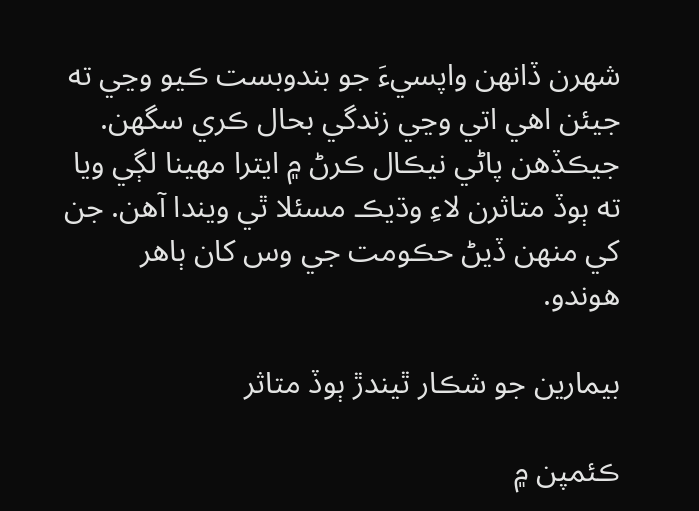شهرن ڏانهن واپسيءَ جو بندوبست ڪيو وڃي ته جيئن اهي اتي وڃي زندگي بحال ڪري سگهن. جيڪڏهن پاڻي نيڪال ڪرڻ ۾ ايترا مهينا لڳي ويا ته ٻوڏ متاثرن لاءِ وڌيڪ مسئلا ٿي ويندا آهن. جن کي منهن ڏيڻ حڪومت جي وس کان ٻاهر هوندو.

بيمارين جو شڪار ٿيندڙ ٻوڏ متاثر

ڪئمپن ۾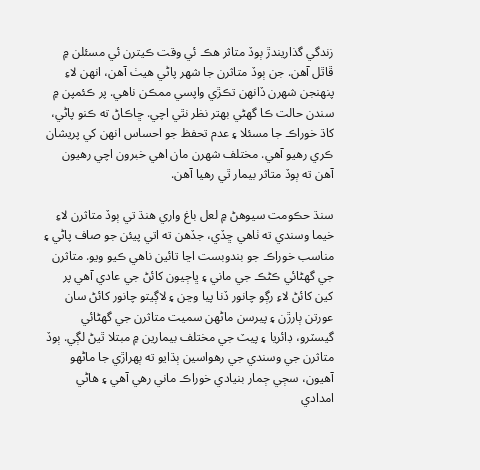زندگي گذاريندڙ ٻوڏ متاثر هڪ ئي وقت ڪيترن ئي مسئلن ۾ ڦاٿل آهن. جن ٻوڏ متاثرن جا شهر پاڻي هيٺ آهن، انهن لاءِ پنهنجن شهرن ڏانهن تڪڙي واپسي ممڪن ناهي. پر ڪئمپن ۾ سندن حالت ڪا گهڻي بهتر نظر نٿي اچي. ڇاڪاڻ ته ڪنو پاڻي، کاڌ خوراڪ جا مسئلا ۽ عدم تحفظ جو احساس انهن کي پريشان ڪري رهيو آهي. مختلف شهرن مان اهي خبرون اچي رهيون آهن ته ٻوڏ متاثر بيمار ٿي رهيا آهن.

سنڌ حڪومت سيوهڻ ۾ لعل باغ واري هنڌ تي ٻوڏ متاثرن لاءِ خيما وسندي ته ٺاهي ڇڏي، جڏهن ته اتي پيئن جو صاف پاڻي ۽ مناسب خوراڪ جو بندوبست اڃا تائين ناهي ڪيو ويو. متاثرن جي گهڻائي ڪڻڪ جي ماني ۽ ڀاڄيون کائڻ جي عادي آهي پر کين کائڻ لاءِ رڳو چانور ڏنا پيا وڃن ۽ لاڳيتو چانور کائڻ سان عورتن ٻارڙن ۽ پيرسن ماڻهن سميت متاثرن جي گهڻائي گيسٽرو، ڊائريا ۽ پيٽ جي مختلف بيمارين ۾ مبتلا ٿيڻ لڳي. ٻوڏ متاثرن جي وسندي جي رهواسين ٻڌايو ته ٻهراڙي جا ماڻهو آهيون، سڄي ڄمار بنيادي خوراڪ ماني رهي آهي ۽ هاڻي امدادي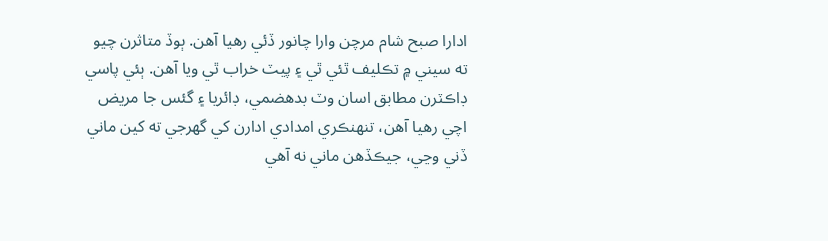ادارا صبح شام مرچن وارا چانور ڏئي رهيا آهن. ٻوڏ متاثرن چيو ته سيني ۾ تڪليف ٿئي ٿي ۽ پيٽ خراب ٿي ويا آهن. ٻئي پاسي ڊاڪٽرن مطابق اسان وٽ بدهضمي، ڊائريا ۽ گئس جا مريض اچي رهيا آهن، تنهنڪري امدادي ادارن کي گهرجي ته کين ماني ڏني وڃي، جيڪڏهن ماني نه آهي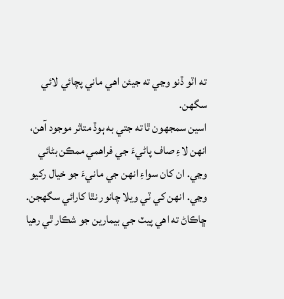ته اٽو ڏنو وڃي ته جيئن اهي ماني پچائي لائي سگهن.
اسين سمجهون ٿا ته جتي به ٻوڏ متاثر موجود آهن، انهن لاءِ صاف پاڻيءَ جي فراهمي ممڪن بڻائي وڃي. ان کان سواءِ انهن جي مانيءَ جو خيال رکيو وڃي. انهن کي ٽي ويلا چانور نٿا کارائي سگهجن. ڇاڪاڻ ته اهي پيٽ جي بيمارين جو شڪار ٿي رهيا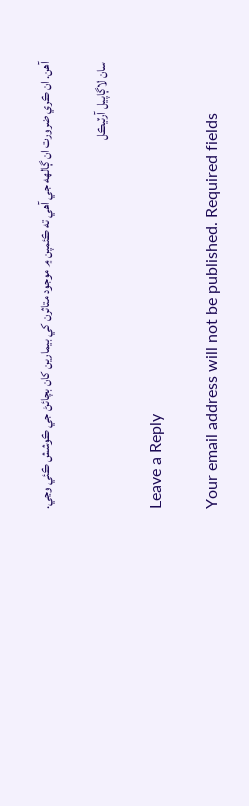آهن. ان ڪري ضرورت ان ڳالهه جي آهي ته ڪئمپن ۾ موجود متاثرن کي بيمارين کان بچائڻ جي ڪوشش ڪئي وڃي.

سان لاڳاپيل آرٽيڪل

Leave a Reply

Your email address will not be published. Required fields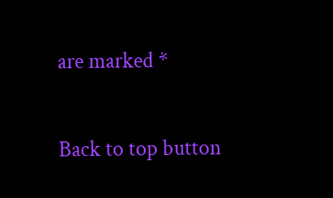are marked *

Back to top button